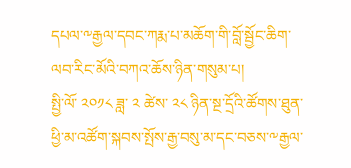དཔལ་༸རྒྱལ་དབང་ཀརྨ་པ་མཆོག་གི་བློ་སྦྱོང་ཆིག་ལབ་རིང་མོའི་བཀའ་ཆོས་ཉིན་གསུམ་པ།
སྤྱི་ལོ་ ༢༠༡༨ ཟླ་ ༢ ཚེས་ ༢༨ ཉིན་སྔ་དྲོའི་ཚོགས་ཐུན་ཕྱི་མ་འཚོག་སྐབས་སྤོས་རྒྱ་བསུ་མ་དང་བཅས་༸རྒྱལ་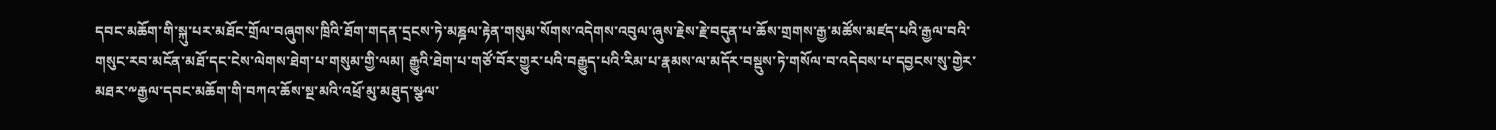དབང་མཆོག་གི་སྐུ་པར་མཐོང་གྲོལ་བཞུགས་ཁྲིའི་ཐོག་གདན་དྲངས་ཏེ་མཎྜལ་རྟེན་གསུམ་སོགས་འདེགས་འབུལ་ཞུས་རྗེས་རྗེ་བདུན་པ་ཆོས་གྲགས་རྒྱ་མཚོས་མཛད་པའི་རྒྱལ་བའི་གསུང་རབ་མངོན་མཐོ་དང་ངེས་ལེགས་ཐེག་པ་གསུམ་གྱི་ལམ། རྒྱུའི་ཐེག་པ་གཙོ་བོར་གྱུར་པའི་བརྒྱུད་པའི་རིམ་པ་རྣམས་ལ་མདོར་བསྡུས་ཏེ་གསོལ་བ་འདེབས་པ་དབྱངས་སུ་གྱེར་མཐར་༸རྒྱལ་དབང་མཆོག་གི་བཀའ་ཆོས་སྔ་མའི་འཕྲོ་མུ་མཐུད་སྩལ་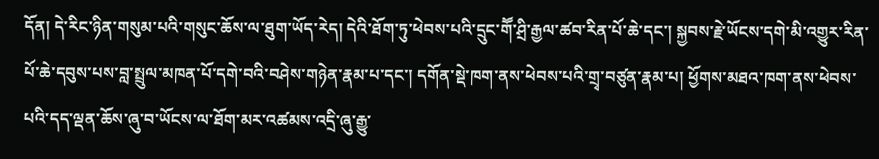དོན། དེ་རིང་ཉིན་གསུམ་པའི་གསུང་ཆོས་ལ་ཐུག་ཡོད་རེད། དེའི་ཐོག་ཏུ་ཕེབས་པའི་དྲུང་གཽ་ཤྲི་རྒྱལ་ཚབ་རིན་པོ་ཆེ་དང་། སྐྱབས་རྗེ་ཡོངས་དགེ་མི་འགྱུར་རིན་པོ་ཆེ་དབུས་པས་བླ་སྤྲུལ་མཁན་པོ་དགེ་བའི་བཤེས་གཉེན་རྣམ་པ་དང་། དགོན་སྡེ་ཁག་ནས་ཕེབས་པའི་གྲྭ་བཙུན་རྣམ་པ། ཕྱོགས་མཐའ་ཁག་ནས་ཕེབས་པའི་དད་ལྡན་ཆོས་ཞུ་བ་ཡོངས་ལ་ཐོག་མར་འཚམས་འདྲི་ཞུ་རྒྱུ་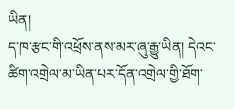ཡིན།
ད་ཁ་རྩང་གི་འཕྲོས་ནས་མར་ཞུ་རྒྱུ་ཡིན། དེའང་ཚིག་འགྲེལ་མ་ཡིན་པར་དོན་འགྲེལ་གྱི་ཐོག་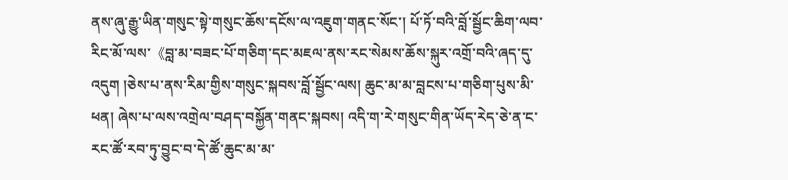ནས་ཞུ་རྒྱུ་ཡིན་གསུང་སྟེ་གསུང་ཆོས་དངོས་ལ་འཇུག་གནང་སོང་། པོ་ཏོ་བའི་བློ་སྦྱོང་ཆིག་ལབ་རིང་མོ་ལས་《བླ་མ་བཟང་པོ་གཅིག་དང་མཇལ་ནས་རང་སེམས་ཆོས་སྐུར་འགྲོ་བའི་ཞད་དུ་འདུག །ཅེས་པ་ནས་རིམ་གྱིས་གསུང་སྐབས་བློ་སྦྱོང་ལས། ཆུང་མ་མ་བླངས་པ་གཅིག་པུས་མི་ཕན། ཞེས་པ་ལས་འགྲེལ་བཤད་བསྐྱོན་གནང་སྐབས། འདི་ག་རེ་གསུང་གིན་ཡོད་རེད་ཅེ་ན་ང་རང་ཚོ་རབ་ཏུ་བྱུང་བ་དེ་ཚོ་ཆུང་མ་མ་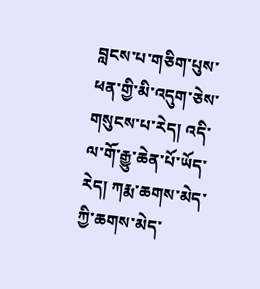བླངས་པ་གཅིག་པུས་ཕན་གྱི་མི་འདུག་ཅེས་གསུངས་པ་རེད། འདི་ལ་གོ་རྒྱུ་ཆེན་པོ་ཡོད་རེད། ཀརྨ་ཆགས་མེད་ཀྱི་ཆགས་མེད་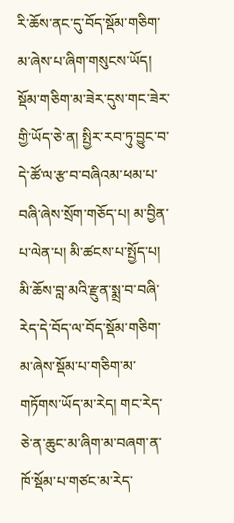རི་ཆོས་ནང་དུ་བོད་སྡོམ་གཅིག་མ་ཞེས་པ་ཞིག་གསུངས་ཡོད། སྡོམ་གཅིག་མ་ཟེར་དུས་གང་ཟེར་གྱི་ཡོད་ཅེ་ན། སྤྱིར་རབ་ཏུ་བྱུང་བ་དེ་ཚོ་ལ་རྩ་བ་བཞིའམ་ཕམ་པ་བཞི་ཞེས་སྲོག་གཅོད་པ། མ་བྱིན་པ་ལེན་པ། མི་ཚངས་པ་སྤྱོད་པ། མི་ཆོས་བླ་མའི་རྫུན་སྨྲ་བ་བཞི་རེད་དེ་བོད་ལ་བོད་སྡོམ་གཅིག་མ་ཞེས་སྡོམ་པ་གཅིག་མ་གཏོགས་ཡོད་མ་རེད། གང་རེད་ཅེ་ན་ཆུང་མ་ཞིག་མ་བཞག་ན་ཁོ་སྡོམ་པ་གཙང་མ་རེད་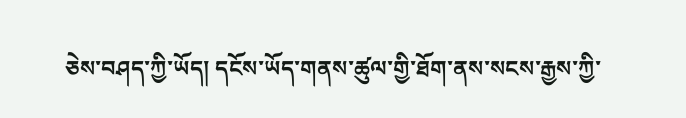ཅེས་བཤད་ཀྱི་ཡོད། དངོས་ཡོད་གནས་ཚུལ་གྱི་ཐོག་ནས་སངས་རྒྱས་ཀྱི་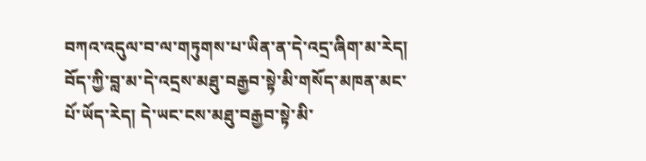བཀའ་འདུལ་བ་ལ་གཏུགས་པ་ཡིན་ན་དེ་འདྲ་ཞིག་མ་རེད། བོད་ཀྱི་བླ་མ་དེ་འདྲས་མཐུ་བརྒྱབ་སྟེ་མི་གསོད་མཁན་མང་པོ་ཡོད་རེད། དེ་ཡང་ངས་མཐུ་བརྒྱབ་སྟེ་མི་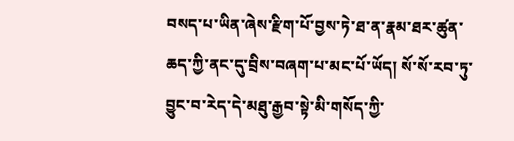བསད་པ་ཡིན་ཞེས་རྫིག་པོ་བྱས་ཏེ་ཐ་ན་རྣམ་ཐར་ཚུན་ཆད་ཀྱི་ནང་དུ་བྲིས་བཞག་པ་མང་པོ་ཡོད། སོ་སོ་རབ་ཏུ་བྱུང་བ་རེད་དེ་མཐུ་རྒྱབ་སྟེ་མི་གསོད་ཀྱི་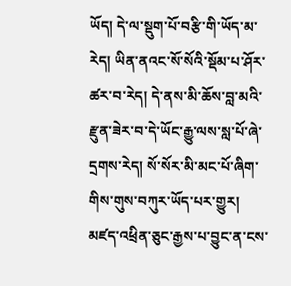ཡོད། དེ་ལ་སྡུག་པོ་བརྩི་གི་ཡོད་མ་རེད། ཡིན་ནའང་སོ་སོའི་སྡོམ་པ་ཤོར་ཚར་བ་རེད། དེ་ནས་མི་ཆོས་བླ་མའི་རྫུན་ཟེར་བ་དེ་ཡོང་རྒྱུ་ལས་སླ་པོ་ཞེ་དྲགས་རེད། སོ་སོར་མི་མང་པོ་ཞིག་གིས་གུས་བཀུར་ཡོད་པར་གྱུར། མཛད་འཕྲིན་ཅུང་རྒྱས་པ་བྱུང་ན་ངས་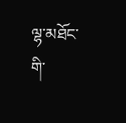ལྷ་མཐོང་གི་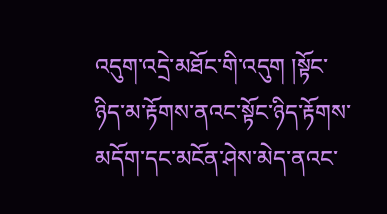འདུག་འདྲེ་མཐོང་གི་འདུག །སྟོང་ཉིད་མ་རྟོགས་ནའང་སྟོང་ཉིད་རྟོགས་མདོག་དང་མངོན་ཤེས་མེད་ནའང་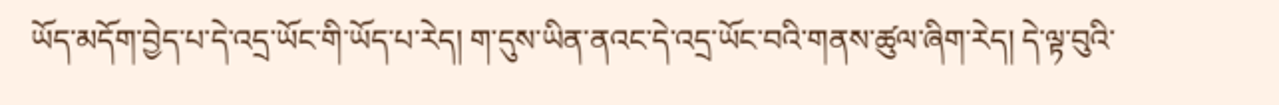ཡོད་མདོག་བྱེད་པ་དེ་འདྲ་ཡོང་གི་ཡོད་པ་རེད། ག་དུས་ཡིན་ནའང་དེ་འདྲ་ཡོང་བའི་གནས་ཚུལ་ཞིག་རེད། དེ་ལྟ་བུའི་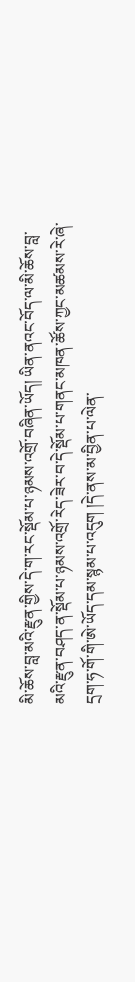མི་ཆོས་བླ་མའི་རྫུན་གྱིས་དེ་ག་རང་སྡོམ་པ་ཉམས་འགྲོ་བཞིན་ཡོད། ཡིན་ནའང་བོད་ལ་མི་ཆོས་བླ་མའི་རྫུན་བཤད་ན་སྡོམ་པ་ཉམས་འགྲོ་རེད་ཟེར་བ་དེ་སྡོམ་པ་གནང་མཁན་ཚོས་ཀྱང་མཚམས་རེ་ཞེ་དྲག་ཧ་གོ་གི་ཨེ་ཡོད་དམ་སྙམ་པ་འདུག །དེ་ནས་མ་བྱིན་པ་ལེན་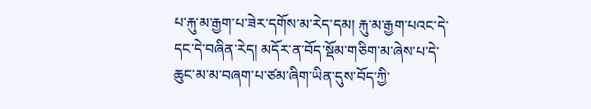པ་རྐུ་མ་རྒྱག་པ་ཟེར་དགོས་མ་རེད་དམ། རྐུ་མ་རྒྱག་པའང་དེ་དང་དེ་བཞིན་རེད། མདོར་ན་བོད་སྡོམ་གཅིག་མ་ཞེས་པ་དེ་ཆུང་མ་མ་བཞག་པ་ཙམ་ཞིག་ཡིན་དུས་བོད་ཀྱི་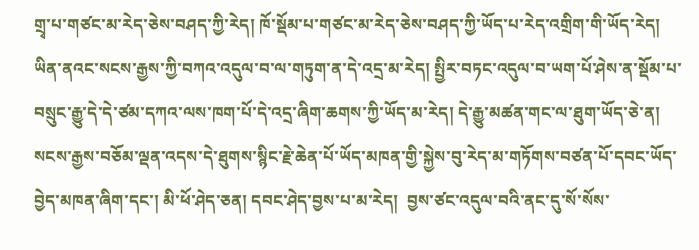གྲྭ་པ་གཙང་མ་རེད་ཅེས་བཤད་ཀྱི་རེད། ཁོ་སྡོམ་པ་གཙང་མ་རེད་ཅེས་བཤད་ཀྱི་ཡོད་པ་རེད་འགྲིག་གི་ཡོད་རེད། ཡིན་ནའང་སངས་རྒྱས་ཀྱི་བཀའ་འདུལ་བ་ལ་གཏུག་ན་དེ་འདྲ་མ་རེད། སྤྱིར་བཏང་འདུལ་བ་ཡག་པོ་ཤེས་ན་སྡོམ་པ་བསྲུང་རྒྱུ་དེ་དེ་ཙམ་དཀའ་ལས་ཁག་པོ་དེ་འདྲ་ཞིག་ཆགས་ཀྱི་ཡོད་མ་རེད། དེ་རྒྱུ་མཚན་གང་ལ་ཐུག་ཡོད་ཅེ་ན། སངས་རྒྱས་བཅོམ་ལྡན་འདས་དེ་ཐུགས་སྙིང་རྗེ་ཆེན་པོ་ཡོད་མཁན་གྱི་སྐྱེས་བུ་རེད་མ་གཏོགས་བཙན་པོ་དབང་ཡོད་བྱེད་མཁན་ཞིག་དང་། མི་ཕོ་ཤེད་ཅན། དབང་ཤེད་བྱས་པ་མ་རེད།  བྱས་ཙང་འདུལ་བའི་ནང་དུ་སོ་སོས་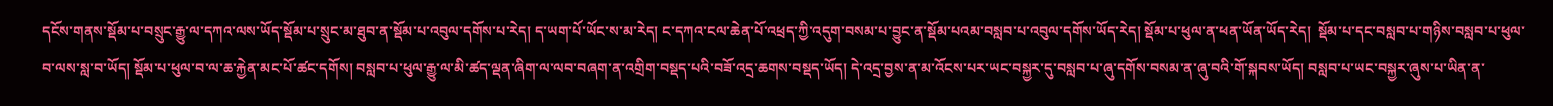དངོས་གནས་སྡོམ་པ་བསྲུང་རྒྱུ་ལ་དཀའ་ལས་ཡོད་སྡོམ་པ་སྲུང་མ་ཐུབ་ན་སྡོམ་པ་འབུལ་དགོས་པ་རེད། ད་ཡག་པོ་ཡོང་ས་མ་རེད། ང་དཀའ་ངལ་ཆེན་པོ་འཕྲད་ཀྱི་འདུག་བསམ་པ་བྱུང་ན་སྡོམ་པའམ་བསླབ་པ་འབུལ་དགོས་ཡོད་རེད། སྡོམ་པ་ཕུལ་ན་ཕན་ཡོན་ཡོད་རེད།  སྡོམ་པ་དང་བསླབ་པ་གཉིས་བསླབ་པ་ཕུལ་བ་ལས་སླ་བ་ཡོད། སྡོམ་པ་ཕུལ་བ་ལ་ཆ་རྐྱེན་མང་པོ་ཚང་དགོས། བསླབ་པ་ཕུལ་རྒྱུ་ལ་མི་ཚད་ལྡན་ཞིག་ལ་ལབ་བཞག་ན་འགྲིག་བསྡད་པའི་བཟོ་འདྲ་ཆགས་བསྡད་ཡོད། དེ་འདྲ་བྱས་ན་མ་འོངས་པར་ཡང་བསྐྱར་དུ་བསླབ་པ་ཞུ་དགོས་བསམ་ན་ཞུ་བའི་གོ་སྐབས་ཡོད། བསླབ་པ་ཡང་བསྐྱར་ཞུས་པ་ཡིན་ན་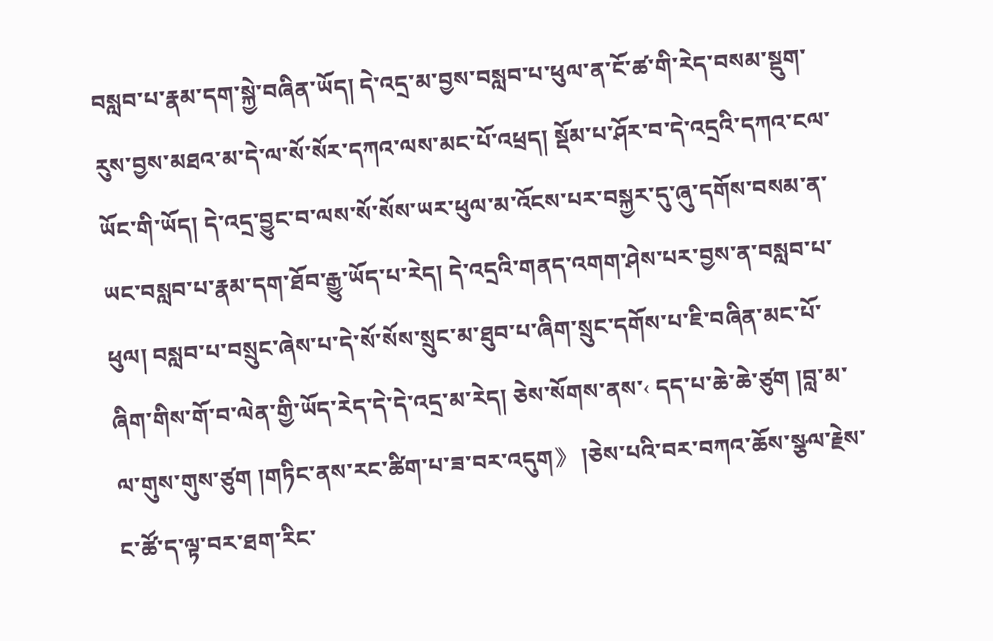བསླབ་པ་རྣམ་དག་སྐྱེ་བཞིན་ཡོད། དེ་འདྲ་མ་བྱས་བསླབ་པ་ཕུལ་ན་ངོ་ཚ་གི་རེད་བསམ་སྡུག་རུས་བྱས་མཐའ་མ་དེ་ལ་སོ་སོར་དཀའ་ལས་མང་པོ་འཕྲད། སྡོམ་པ་ཤོར་བ་དེ་འདྲའི་དཀའ་ངལ་ཡོང་གི་ཡོད། དེ་འདྲ་བྱུང་བ་ལས་སོ་སོས་ཡར་ཕུལ་མ་འོངས་པར་བསྐྱར་དུ་ཞུ་དགོས་བསམ་ན་ཡང་བསླབ་པ་རྣམ་དག་ཐོབ་རྒྱུ་ཡོད་པ་རེད། དེ་འདྲའི་གནད་འགག་ཤེས་པར་བྱས་ན་བསླབ་པ་ཕུལ། བསླབ་པ་བསྲུང་ཞེས་པ་དེ་སོ་སོས་སྲུང་མ་ཐུབ་པ་ཞིག་སྲུང་དགོས་པ་ཇི་བཞིན་མང་པོ་ཞིག་གིས་གོ་བ་ལེན་གྱི་ཡོད་རེད་དེ་དེ་འདྲ་མ་རེད། ཅེས་སོགས་ནས་‹ དད་པ་ཆེ་ཆེ་ཙུག །བླ་མ་ལ་གུས་གུས་ཙུག །གཏིང་ནས་རང་ཚིག་པ་ཟ་བར་འདུག》 །ཅེས་པའི་བར་བཀའ་ཆོས་སྩལ་རྗེས་ང་ཚོ་ད་ལྟ་བར་ཐག་རིང་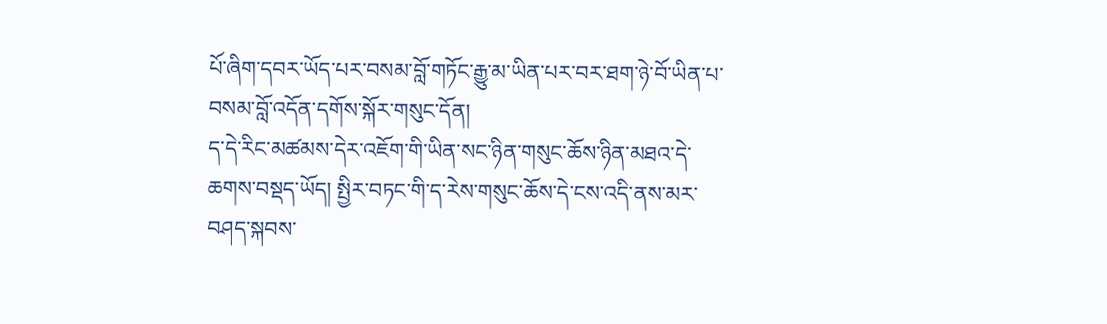པོ་ཞིག་དབར་ཡོད་པར་བསམ་བློ་གཏོང་རྒྱུ་མ་ཡིན་པར་བར་ཐག་ཉེ་བོ་ཡིན་པ་བསམ་བློ་འདོན་དགོས་སྐོར་གསུང་དོན།
ད་དེ་རིང་མཚམས་དེར་འཇོག་གི་ཡིན་སང་ཉིན་གསུང་ཆོས་ཉིན་མཐའ་དེ་ཆགས་བསྡད་ཡོད། སྤྱིར་བཏང་གི་ད་རེས་གསུང་ཆོས་དེ་ངས་འདི་ནས་མར་བཤད་སྐབས་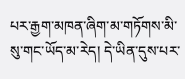པར་རྒྱག་མཁན་ཞིག་མ་གཏོགས་མི་སུ་གང་ཡོད་མ་རེད། དེ་ཡིན་དུས་པར་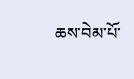ཆས་བེམ་པོ་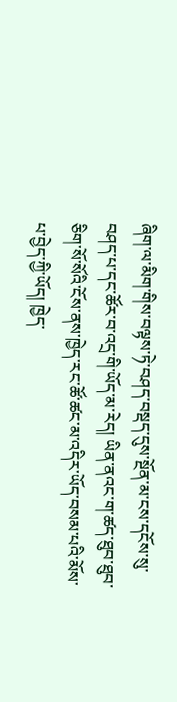ཞིག་ལ་མིག་གིས་བལྟས་ཏེ་བཤད་བསྡད་དུས་སྔོན་མ་ངས་དངོས་སུ་བཤད་པ་དང་ཚོར་བ་འདྲ་གི་ཡོད་མ་རེད། ཡིན་ནའང་ག་ཚད་ཐུབ་ཐུབ་ཅིག་སོ་སོའི་ངོས་ནས་ཁྱེད་རང་ཚོ་ཚང་མ་འདིར་ཡོད་བསམ་པའི་མོས་པ་བྱེད་ཀྱི་ཡོད། ཁྱེད་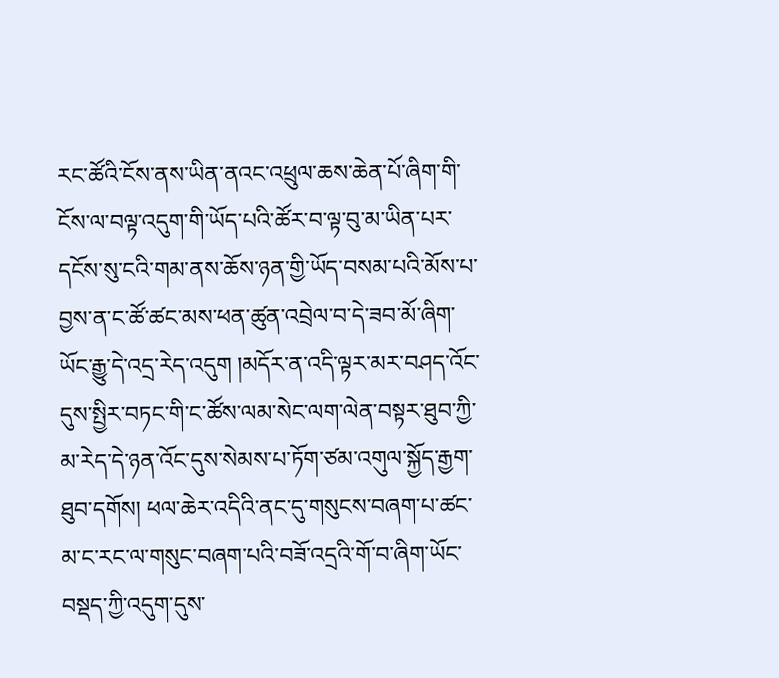རང་ཚོའི་ངོས་ནས་ཡིན་ནའང་འཕྲུལ་ཆས་ཆེན་པོ་ཞིག་གི་ངོས་ལ་བལྟ་འདུག་གི་ཡོད་པའི་ཚོར་བ་ལྟ་བུ་མ་ཡིན་པར་དངོས་སུ་ངའི་གམ་ནས་ཆོས་ཉན་གྱི་ཡོད་བསམ་པའི་མོས་པ་བྱས་ན་ང་ཚོ་ཚང་མས་ཕན་ཚུན་འབྲེལ་བ་དེ་ཟབ་མོ་ཞིག་ཡོང་རྒྱུ་དེ་འདྲ་རེད་འདུག །མདོར་ན་འདི་ལྟར་མར་བཤད་འོང་དུས་སྤྱིར་བཏང་གི་ང་ཚོས་ལམ་སེང་ལག་ལེན་བསྟར་ཐུབ་ཀྱི་མ་རེད་དེ་ཉན་འོང་དུས་སེམས་པ་ཏོག་ཙམ་འགུལ་སྐྱོད་རྒྱག་ཐུབ་དགོས། ཕལ་ཆེར་འདིའི་ནང་དུ་གསུངས་བཞག་པ་ཚང་མ་ང་རང་ལ་གསུང་བཞག་པའི་བཟོ་འདྲའི་གོ་བ་ཞིག་ཡོང་བསྡད་ཀྱི་འདུག་དུས་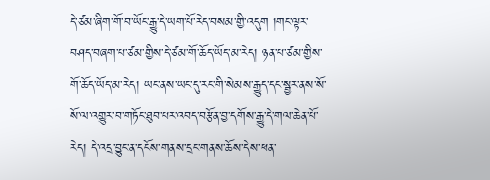དེ་ཙམ་ཞིག་གོ་བ་ཡོང་རྒྱུ་དེ་ཡག་པོ་རེད་བསམ་གྱི་འདུག །གང་ལྟར་བཤད་བཞག་པ་ཙམ་གྱིས་དེ་ཙམ་གོ་ཆོད་ཡོད་མ་རེད། ཉན་པ་ཙམ་གྱིས་གོ་ཆོད་ཡོད་མ་རེད། ཡང་ནས་ཡང་དུ་རང་གི་སེམས་རྒྱུད་དང་སྦྱར་ནས་སོ་སོ་ལ་འགྱུར་བ་གཏོང་ཐུབ་པར་འབད་བརྩོན་བྱ་དགོས་རྒྱུ་དེ་གལ་ཆེན་པོ་རེད། དེ་འདྲ་བྱུང་ན་དངོས་གནས་དྲང་གནས་ཆོས་དེས་ཕན་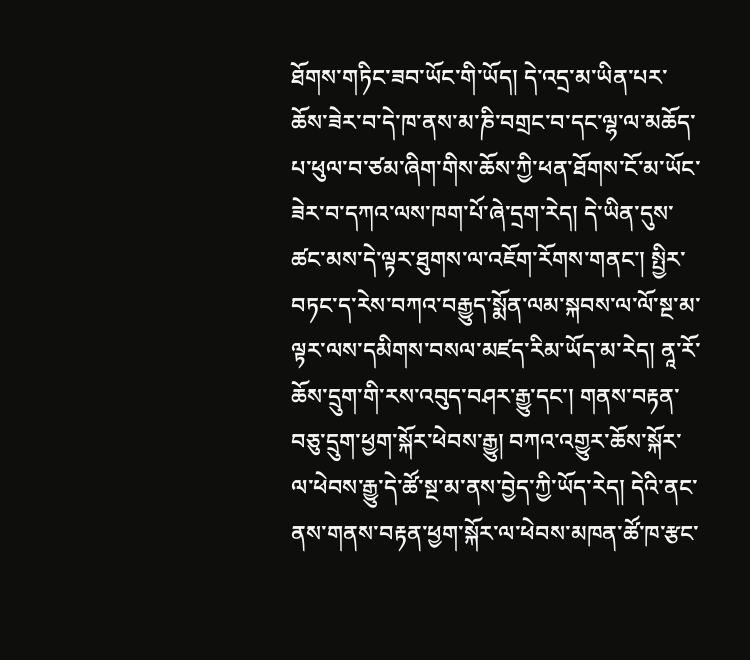ཐོགས་གཏིང་ཟབ་ཡོང་གི་ཡོད། དེ་འདྲ་མ་ཡིན་པར་ཆོས་ཟེར་བ་དེ་ཁ་ནས་མ་ཎི་བགྲང་བ་དང་ལྷ་ལ་མཆོད་པ་ཕུལ་བ་ཙམ་ཞིག་གིས་ཆོས་ཀྱི་ཕན་ཐོགས་ངོ་མ་ཡོང་ཟེར་བ་དཀའ་ལས་ཁག་པོ་ཞེ་དྲག་རེད། དེ་ཡིན་དུས་ཚང་མས་དེ་ལྟར་ཐུགས་ལ་འཇོག་རོགས་གནང་། སྤྱིར་བཏང་ད་རེས་བཀའ་བརྒྱུད་སྨོན་ལམ་སྐབས་ལ་ལོ་སྔ་མ་ལྟར་ལས་དམིགས་བསལ་མཛད་རིམ་ཡོད་མ་རེད། ནཱ་རོ་ཆོས་དྲུག་གི་རས་འབུད་བཤར་རྒྱུ་དང་། གནས་བརྟན་བཅུ་དྲུག་ཕྱག་སྐོར་ཕེབས་རྒྱུ། བཀའ་འགྱུར་ཆོས་སྐོར་ལ་ཕེབས་རྒྱུ་དེ་ཚོ་སྔ་མ་ནས་བྱེད་ཀྱི་ཡོད་རེད། དེའི་ནང་ནས་གནས་བརྟན་ཕྱག་སྐོར་ལ་ཕེབས་མཁན་ཚོ་ཁ་རྩང་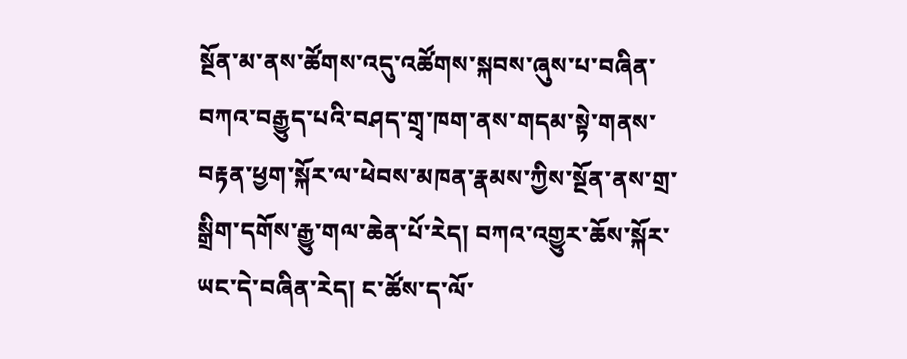སྔོན་མ་ནས་ཚོགས་འདུ་འཚོགས་སྐབས་ཞུས་པ་བཞིན་བཀའ་བརྒྱུད་པའི་བཤད་གྲྭ་ཁག་ནས་གདམ་སྟེ་གནས་བརྟན་ཕྱག་སྐོར་ལ་ཕེབས་མཁན་རྣམས་ཀྱིས་སྔོན་ནས་གྲ་སྒྲིག་དགོས་རྒྱུ་གལ་ཆེན་པོ་རེད། བཀའ་འགྱུར་ཆོས་སྐོར་ཡང་དེ་བཞིན་རེད། ང་ཚོས་ད་ལོ་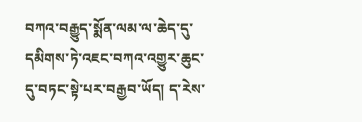བཀའ་བརྒྱུད་སྨོན་ལམ་ལ་ཆེད་དུ་དམིགས་ཏེ་འཇང་བཀའ་འགྱུར་ཆུང་དུ་བཏང་སྟེ་པར་བརྒྱབ་ཡོད། ད་རེས་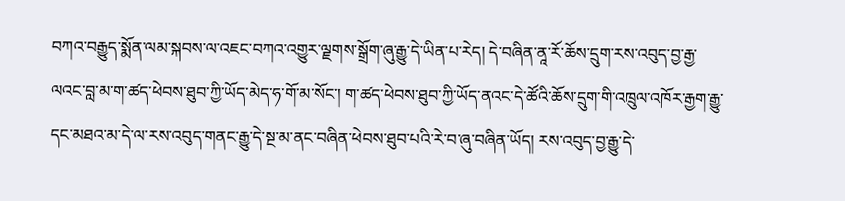བཀའ་བརྒྱུད་སྨོན་ལམ་སྐབས་ལ་འཇང་བཀའ་འགྱུར་ལྗགས་སྒྲོག་ཞུ་རྒྱུ་དེ་ཡིན་པ་རེད། དེ་བཞིན་ནཱ་རོ་ཆོས་དྲུག་རས་འབུད་བྱ་རྒྱ་ལའང་བླ་མ་ག་ཚད་ཕེབས་ཐུབ་ཀྱི་ཡོད་མེད་ཧ་གོ་མ་སོང་། ག་ཚད་ཕེབས་ཐུབ་ཀྱི་ཡོད་ནའང་དེ་ཚོའི་ཆོས་དྲུག་གི་འཁྲུལ་འཁོར་རྒྱག་རྒྱུ་དང་མཐའ་མ་དེ་ལ་རས་འབུད་གནང་རྒྱུ་དེ་སྔ་མ་ནང་བཞིན་ཕེབས་ཐུབ་པའི་རེ་བ་ཞུ་བཞིན་ཡོད། རས་འབུད་བྱ་རྒྱུ་དེ་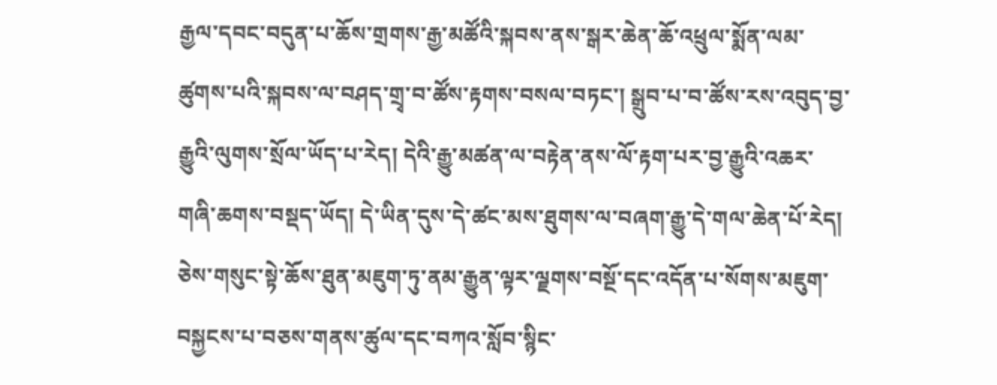རྒྱལ་དབང་བདུན་པ་ཆོས་གྲགས་རྒྱ་མཚོའི་སྐབས་ནས་སྒར་ཆེན་ཆོ་འཕྲུལ་སྨོན་ལམ་ཚུགས་པའི་སྐབས་ལ་བཤད་གྲྭ་བ་ཚོས་རྟགས་བསལ་བཏང་། སྒྲུབ་པ་བ་ཚོས་རས་འབུད་བྱ་རྒྱུའི་ལུགས་སྲོལ་ཡོད་པ་རེད། དེའི་རྒྱུ་མཚན་ལ་བརྟེན་ནས་ལོ་རྟག་པར་བྱ་རྒྱུའི་འཆར་གཞི་ཆགས་བསྡད་ཡོད། དེ་ཡིན་དུས་དེ་ཚང་མས་ཐུགས་ལ་བཞག་རྒྱུ་དེ་གལ་ཆེན་པོ་རེད། ཅེས་གསུང་སྟེ་ཆོས་ཐུན་མཇུག་ཏུ་ནམ་རྒྱུན་ལྟར་ལྗགས་བསྔོ་དང་འདོན་པ་སོགས་མཇུག་བསྐྱངས་པ་བཅས་གནས་ཚུལ་དང་བཀའ་སློབ་སྙིང་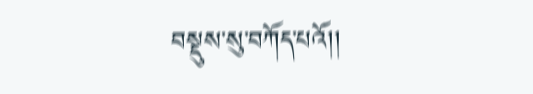བསྡུས་སུ་བཀོད་པའོ།།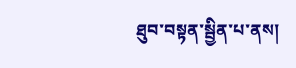ཐུབ་བསྟན་སྦྱིན་པ་ནས།